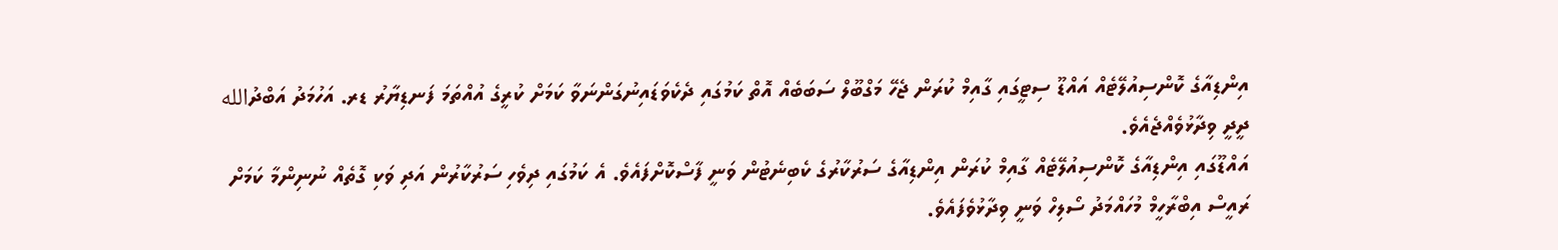އިންޑިއާގެ ކޮންސިއުލޭޓެއް އައްޑޫ ސިޓީގައި ގާއިމް ކުރަން ޖެހޭ މަގްބޫލް ސަބަބެއް އޮތް ކަމުގައި ދެކެވަޑައިނުގަންނަވާ ކަމަށް ކުރީގެ އުއްތަމަ ފަނޑިޔާރު ޑރ. އަހުމަދު އަބްދުالله ދީދީ ވިދާޅުވެއްޖެއެވެ.
އައްޑޫގައި އިންޑިއާގެ ކޮންސިއުލޭޓެއް ގާއިމް ކުރަން އިންޑިއާގެ ސަރުކާރުގެ ކެބިނެޓުން ވަނީ ފާސްކޮށްފައެވެ. އެ ކަމުގައި ދިވެހި ސަރުކާރުން އަދި ވަކި ގޮތެއް ނުނިންމާ ކަމަށް ރައީސް އިބްރާހީމް މުހައްމަދު ސޯލިހް ވަނީ ވިދާޅުވެފައެވެ.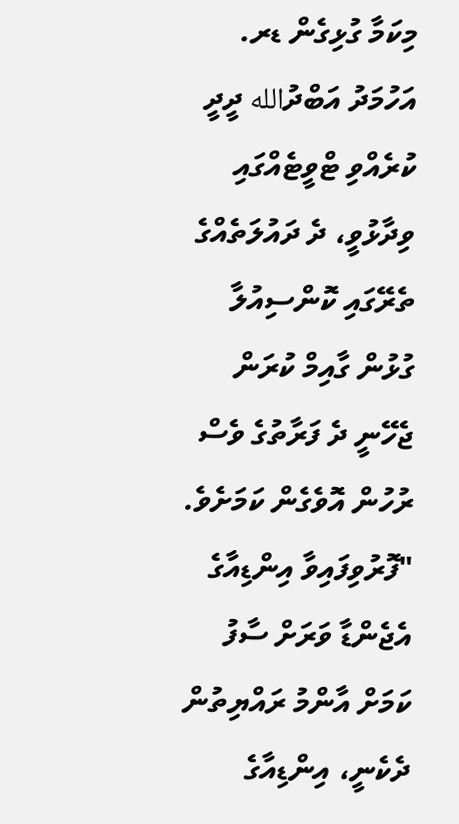މިކަމާ ގުޅިގެން ޑރ. އަހުމަދު އަބްދުالله ދީދީ ކުރެއްވި ޓްވީޓެއްގައި ވިދާޅުވީ، ދެ ދައުލަތެއްގެ ތެރޭގައި ކޮންސިއުލާ ގުޅުން ގާއިމް ކުރަން ޖެހޭނީ ދެ ފަރާތުގެ ވެސް ރުހުން އޮވެގެން ކަމަށެވެ.
"ފޮރުވިފައިވާ އިންޑިއާގެ އެޖެންޑާ ވަރަށް ސާފު ކަމަށް އާންމު ރައްޔިތުން ދެކެނީ، އިންޑިއާގެ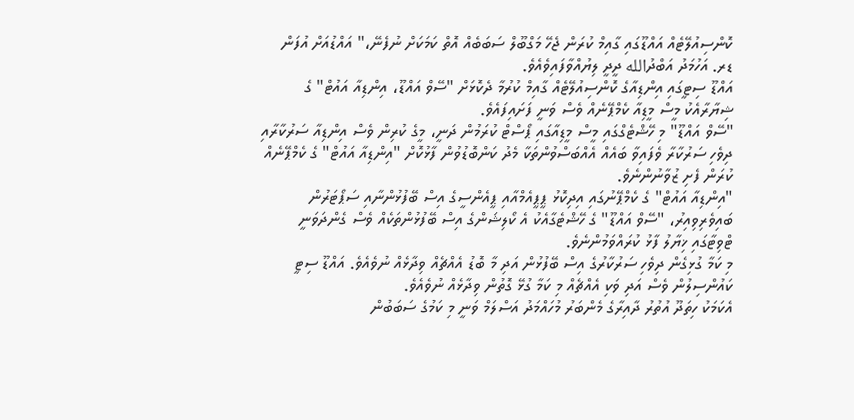ކޮންސިއުލޭޓެއް އައްޑޫގައި ގާއިމް ކުރަން ޖެހޭ މަގްބޫލް ސަބަބެއް އޮތް ކަމަކަށް ނުފެނޭ،" އައްޑުއަށް އުފަން ޑރ. އަހުމަދު އަބްދުالله ދީދީ ލިޔުއްވާފައިވެއެވެ.
އައްޑޫ ސިޓީގައި އިންޑިއާގެ ކޮންސިއުލޭޓެއް ގާއިމް ކުރުމާ ދެކޮޅަށް "ސޭވް އައްޑޫ، އިންޑިއާ އައުޓް" ގެ ޝިޔާރާއެކު މީސް މީޑިއާ ކެމްޕޭނެއް ވެސް ވަނީ ފަށައިފައެވެ.
"ސޭވް އައްޑޫ" މި ހޭޝްޓެގްގައި މީސް މީޑިއާގައި ޕޯސްޓް ކުރަމުން ދަނީ، މީގެ ކުރިން ވެސް އިންޑިއާ ސަރުކާރާއި ދިވެހި ސަރުކާރާ ވެފައިވާ ބައެއް އެއްބަސްވުންތަކާ މެދު ކަންބޮޑުވުން ފާޅުކޮށް "އިންޑިއާ އައުޓް" ގެ ކެމްޕޭނެއް ކުރަން ފެށި ޒުވާނުންނެވެ.
"އިންޑިއާ އައުޓް" ގެ ކެމްޕޭނުގައި އިދިކޮޅު ޕީޕީއެމްއާއި ޕީއެންސީގެ އިސް ބޭފުޅުންނާއި ސަޕޯޓަރުން ބައިވެރިވިއިރު، "ސޭވް އައްޑޫ" ގެ ހޭޝްޓެގާއެކު އެ ކޯލިޝަންގެ އިސް ބޭފުޅުންތަކެއް ވެސް ގެންދަވަނީ ޓްވިޓާގައި ޚިޔާލު ފާޅު ކުރައްވަމުންނެވެ.
މި ކަމާ ގުޅިގެން ދިވެހި ސަރުކާރުގެ އިސް ބޭފުޅުން އަދި މާ ބޮޑު އެއްޗެއް ވިދާޅެއް ނުވެއެވެ. އައްޑޫ ސިޓީ ކައުންސިލުން ވެސް އަދި ވަކި އެއްޗެއް މި ކަމާ ގުޅޭ ގޮތުން ވިދާޅެއް ނުވެއެވެ.
އެކަމަކު ހިތަދޫ އުތުރު ދާއިރާގެ މެންބަރު މުހައްމަދު އަސްލަމް ވަނީ މި ކަމުގެ ސަބަބުން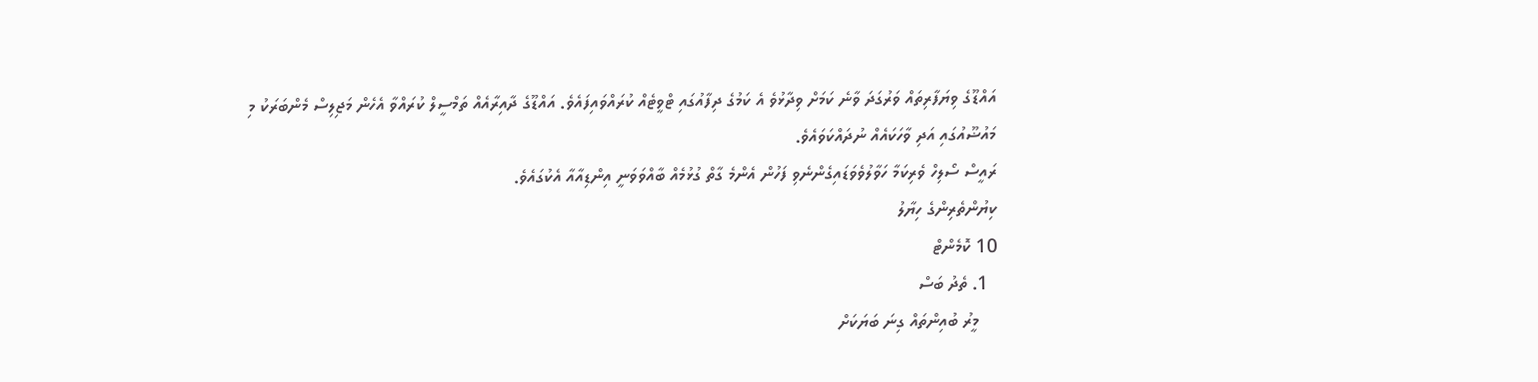އައްޑޫގެ ވިޔަފާރިތައް ވަރުގަދަ ވާނެ ކަމަށް ވިދާޅުވެ އެ ކަމުގެ ދިފާއުގައި ޓްވީޓެއް ކުރައްވައިފައެވެ. އައްޑޫގެ ދާއިރާއެއް ތަމްސީލް ކުރައްވާ އެހެން މަޖިލިސް މެންބަރަކު މި މައުޟޫއުގައި އަދި ވާހަކައެއް ނުދައްކަވައެވެ.
ރައީސް ސޯލިހް ވެރިކަމާ ހަވާލުވެވަޑައިގެންނެވި ފަހުން އެންމެ ގާތް ގުޅުމެއް ބާއްވަވަނީ އިންޑިއާއާ އެކުގައެވެ.
ކިޔުންތެރިންގެ ހިޔާލު
10 ކޮމެންޓް
  1. ތެދު ބަސް
    މީރު ބުއިންތައް ގިނަ ބަޔަކަށް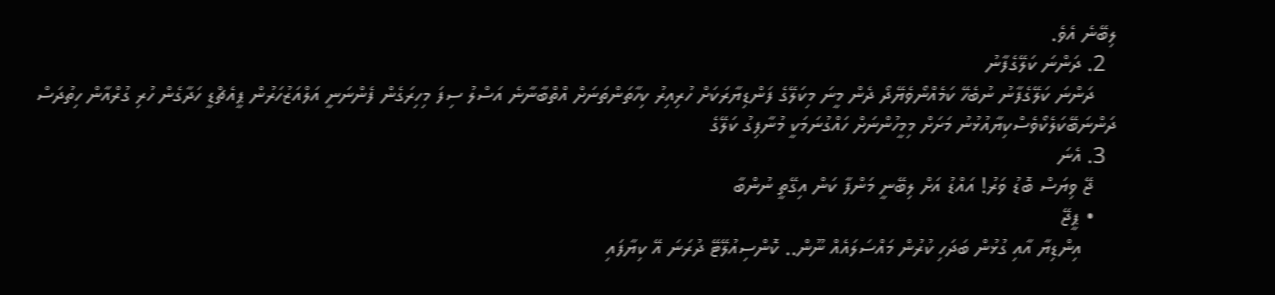ލިބޭނެ އެވެ.
  2. ދަންނަ ކަލޭގެފާނު
    ދަންނަ ކަލޭގެފާނު ނުބެހޭ ކަމެއްނޯވެޔޭދޯ ދެން މީނަ މިކަލޭގެ ފަންޑިޔާރަކަށް ހުރިއިރު ކިހާތަންތަނަށް އްތްބާނާނެ އަސްލު ސިފަ މިހިރަގެން ފެންނަނީ އަލްއަޒުހަރުން ޕީއެޗްޑީ ހަދާގެން ހުރި ގުރްއާން ހިތުދަސް ދަންނަބޭކަލެކޯވެސްކިޔާއުޅުނު މަށަށް މިމީހުންނަށް ހައްގުނަމަކީ މުނާފިގު ކަލޭގެ
  3. އެނަ
    ޖޭ ވިޔަސް ބޮޑު ވަރު! އައްޑު އަށް ލިބޭނީ މަންފާ ކަން އިގޭތީ ނުންބާ
    • ޕީޖޭ
      އިންޑިޔާ އާއި ގުޅުން ބަދަހި ކުރުން މައްސަލައެއް ނޫން.. ކޮންސިއުލޭޓޭ ދުރަނަ އޭ ކިޔާފައި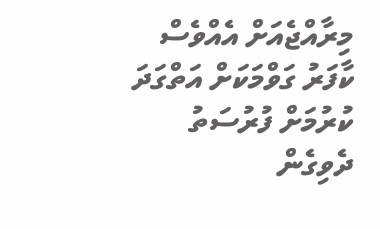މިރާއްޖެއަށް އެއްވެސް ކާފަރު ގަވްމަކަށް އަތްގަދަ ކުރުމަށް ފުރުސަތު ދެވިގެން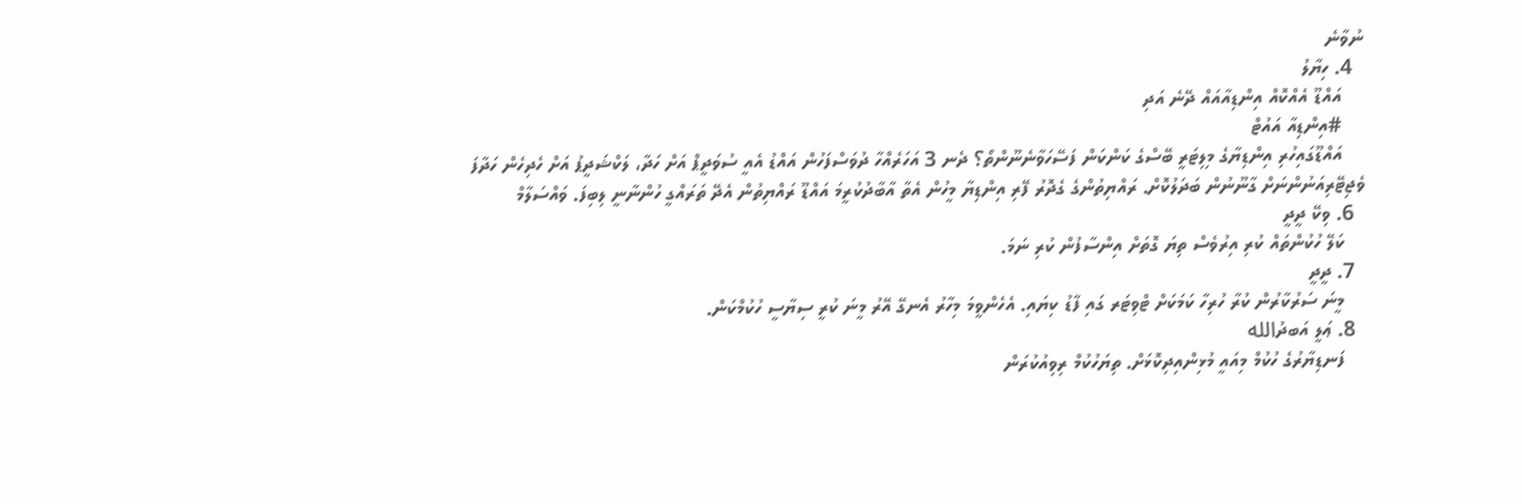ނުވާނެ
  4. ހިޔާލު
    އައްޑޫ އެއްކޮއް އިންޑިއާއައް ދޭނެ އަދި
    #އިންޑިއާ އައުޓް
    އައްޑޫގައިހުރި އިންޑިޔާގެ މިލިޓަރީ ބޭސްގެ ކަންކަން ފަސޭހަވާނެނޫންތޯ؟ ދެނ 3 އަހަރެއްހާ ދުވަސްފަހުން އައްޑު އެއީ ސުވަދީޕް އަށް ހަދާ، ލަކްޝަދީޕު އަށް ހެދިހެން ހަދާފަ ވެޖިޓޭރިއަނުންނަށް ގާނޫނުން ބަދަލުކޮށް. ރައްޔިތުންގެ ގެދޮރު ފޭރި އިންޑިޔާ މީހުން އެތާ އާބާދުކުރީމަ އައްޑޫ ރައްޔިތުން އެދޭ ތަރައްގީ ހުންނާނީ ލިބިފަ. ވައްސަލާމް
  6. ވިކޭ ދީދީ
    ކަލޭ ހުކުންތައް ކުރި އިރުވެސް ތިޔަ ގޮތަށް އިންސާފުން ކުރި ނަމަ.
  7. ދީދީ
    މީނަ ސަރުކާރުން ކުރާ ހުރިހާ ކަމަކަށް ޓްވިޓަރ ގައި ފާޑު ކިޔައި. އެހެންވީމަ މިހާރު އެނގޭ އޭރު މީނަ ކުރީ ސިޔާސީ ހުކުމްކަން.
  8. ޢަލީ އަބދުالله
    ފަނޑިޔާރުގެ ހުކުމް މިއައީ މުޅިންއިދިކޮޅަށް. ތިޔަހުކުމް ރިވިއުކުރަން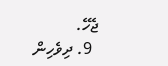ޖެހޭ.
  9. ދިވެހިން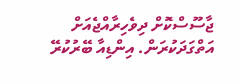ޖާސޫސްކޮށް ދިވެހިރާއްޖެއަށް އަތްގަދަކުރަން. އިންޑިއާ ބޭރުކުރޭ